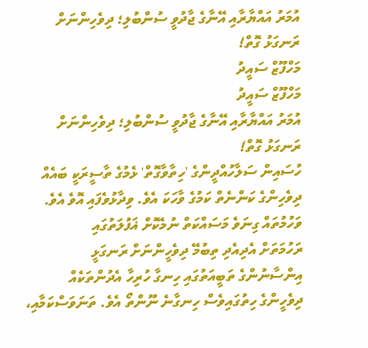އުމަރު އައްޔާރާއި އޭނާގެ ޖާދުވީ ސުންބުލި؛ ދިވެހިންނަށް ރަނގަޅު ގޮތް!
މަހްފޫޒް ސައީދު
މަހްފޫޒް ސައީދު
އުމަރު އައްޔާރާއި އޭނާގެ ޖާދުވީ ސުންބުލި؛ ދިވެހިންނަށް ރަނގަޅު ގޮތް!
ހުސައިން ސަލާހުއްދީންގެ 'ހިތާވާގޮތް' ޅެމުގެ ތާސީރަކީ ބައެއް ދިވެހިންގެ ކަންނެތް ކަމުގެ ވާހަކަ އެވެ. ވިދާޅުވެފައި އޮވެ އެވެ.
ވަހުމުތައް ގިނަވެ މަސައްކަތް ނުމެކޮށް ޣަފުލަތުގައި
ރަހުމަތަށް އެދިއެދި ތިބުމޭ ދިވެހީންނަށް ރަނގަޅީ
އިންސާނުންގެ ތަބީއަތުގައި ހިނގާ ހުރިހާ އެދުންތަކެއް ދިވެހީންގެ ހިތުގައިވެސް ހިނގާނެ ނޫންތޯ އެވެ. ތަނަވަސްކަމާއި،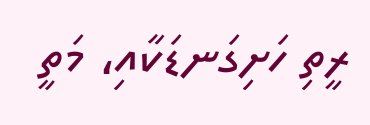ރީތި ހަށިގަނޑަކާއި، މަތީ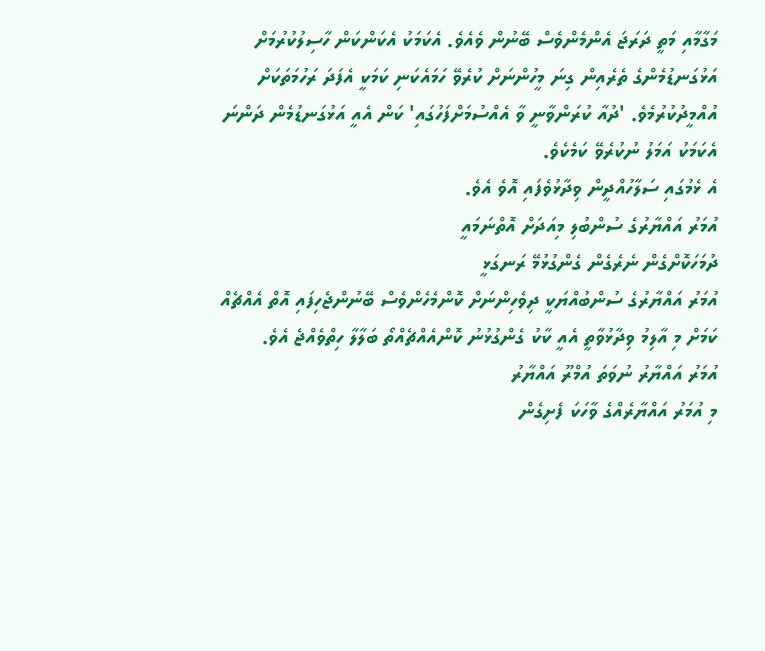މަގާމާއި މަތީ ދަރަޖަ އެންމެންވެސް ބޭނުން ވެއެވެ. އެކަމަކު އެކަންކަން ހާސިލުކުރުމަށް އަޅުގަނޑުމެންގެ ތެރެއިން ގިނަ މީހުންނަށް ކުރެވޭ ހަމައެކަނި ކަމަކީ އެފަދަ ރަހުމަތަކަށް އުއްމީދުކުރުމެވެ. 'ދުއާ ކުރަންވާނީ ވާ އެއްސުމަށްފަހުގައި' ކަން އެއީ އަޅުގަނޑުމެން ދަންނަ އެކަމަކު އަމަލު ނުކުރެވޭ ކަމެކެވެ.
އެ ޅެމުގައި ސަލާހުއްދީން ވިދާޅުވެފައި އޮވެ އެވެ.
އުމަރު އައްޔާރުގެ ސުންބުލި މިއަދަށް އޮތްނަމައީ
ދުމަހަކޮށްގެން ނެރެގެން ގެންގުޅުމޭ ރަނގަޅީ
އުމަރު އައްޔާރުގެ ސުންބުއްޔަކީ ދިވެހިންނަށް ކޮންމެހެންވެސް ބޭނުންޖެހިފައި އޮތް އެއްޗެއް ކަމަށް މި އާލިމު ވިދާޅުވާތީ އެއީ ކާކު ގެންގުޅުނު ކޮންއެއްޗެއްތޯ ބަލާލާ ހިތްވެއްޖެ އެވެ.
އުމަރު އައްޔާރު ނުވަތަ އުމްރޫ އައްޔާރު
މި އުމަރު އައްޔާރެއްގެ ވާހަކަ ފެށިގެން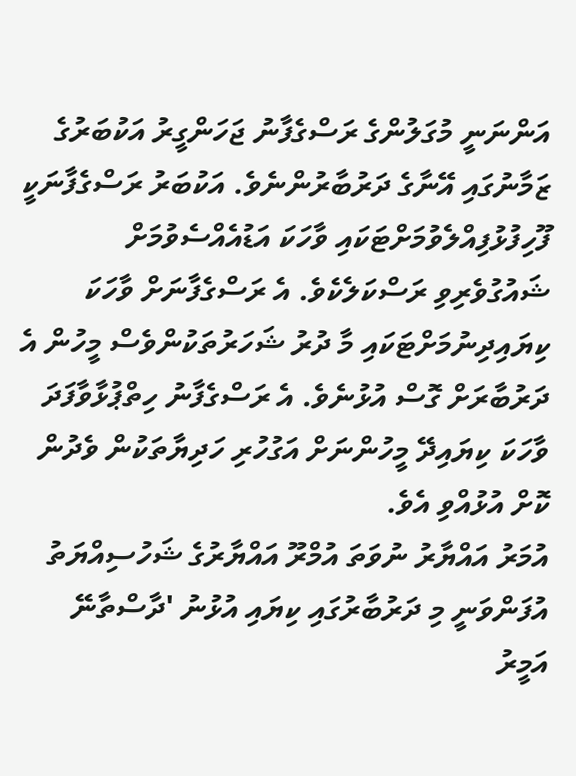އަންނަނީ މުގަލުންގެ ރަސްގެފާނު ޖަހަންގީރު އަކުބަރުގެ ޒަމާނުގައި އޭނާގެ ދަރުބާރުންނެވެ. އަކުބަރު ރަސްގެފާނަކީ ފޫހިފުޅުފިއްލެވުމަށްޓަކައި ވާހަކަ އަޑުއެއްސެވުމަށް ޝައުގުވެރިވި ރަސްކަލެކެވެ. އެ ރަސްގެފާނަށް ވާހަކަ ކިޔައިދިނުމަށްޓަކައި މާ ދުރު ޝަހަރުތަކުންވެސް މީހުން އެ ދަރުބާރަށް ގޮސް އުޅުނެވެ. އެ ރަސްގެފާނު ހިތްޕުޅާވާފަދަ ވާހަކަ ކިޔައިދޭ މީހުންނަށް އަގުހުރި ހަދިޔާތަކުން ވެދުން ކޮށް އުޅުއްވި އެވެ.
އުމަރު އައްޔާރު ނުވަތަ އުމްރޫ އައްޔާރުގެ ޝަހުސިއްޔަތު އުފަންވަނީ މި ދަރުބާރުގައި ކިޔައި އުޅުނު 'ދާސްތާނޭ އަމީރު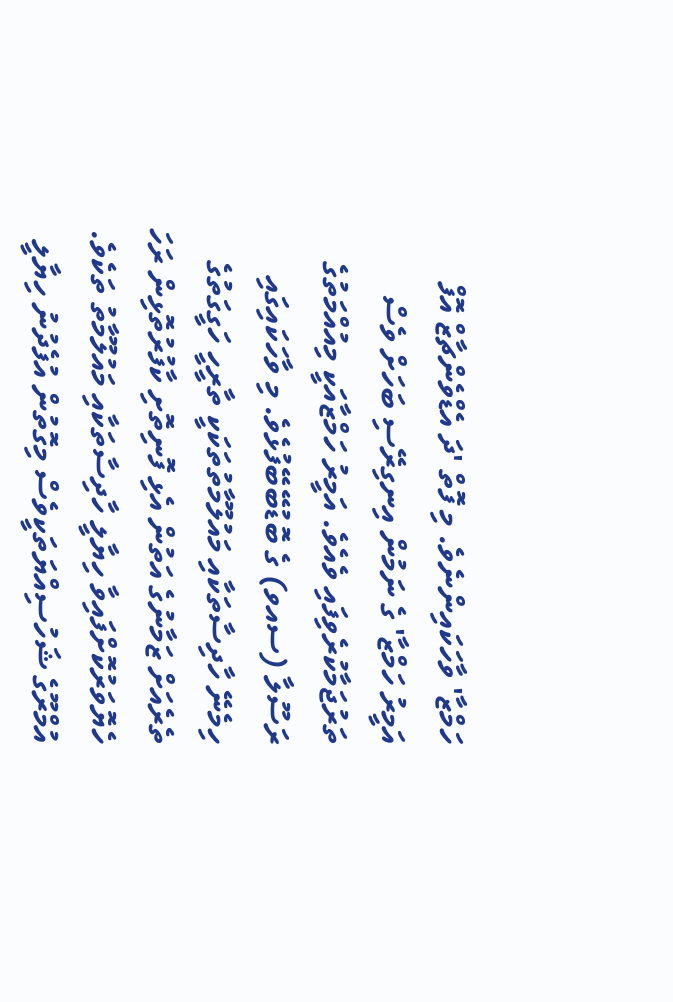ހަމްޒާ' ވާހަކައިންނެވެ. މި ފޮތް 'ދަ އެޑްވެންޗާޒް އޮފް އަމީރު ހަމްޒާ' ގެ ނަމުން އިނގިރޭސި ބަހަށް ވެސް ތަރުޖަމާކުރެވިފައި ވެއެވެ. އަމީރު ހަމްޒާއަކީ މިއުއްމަތުގެ ރަސޫލާ (ސއވ) ގެ ބޮޑުބޭބޭފުޅެވެ. މި ވާހަކައިގައި ހިމެނޭ ހާދިސާތަކާއި މައުލޫމާތުތަކަކީ ތާރީހީ ހަގީގަތުގެ ތެރެއަށް ޒަމާނުގެ އަތުން އެޅި ފޮނިތޮށި ކާފުރުތޮޅިން ރަހަ ހެޔޮވަރުކޮށްފައިވާ ހިޔާލީ ހާދިސާތަކާއި މައުލޫމާތު ތަކެވެ. އުމްރޫގެ ޝަހުސިއްޔަތަކީވެސް މިގޮތުން އުފެދުނު ހިޔާލީ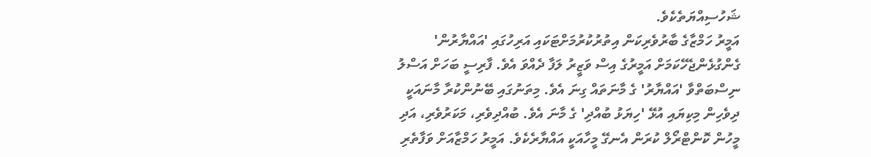ޝަހުސިއްޔަތެކެވެ.
އަމީރު ހަމްޒާގެ ބާރުވެރިކަން އިތުރުކުރުމަށްޓަކައި އަރިހުގައި 'އައްޔާރުން' ގެންގުޅެންޖެހޭކަމަށް އަމީރުގެ އިސް ވަޒީރު ލަފާ ދެއްވަ އެވެ. ފާރިސީ ބަހަށް އަސްލު ނިސްބަތްވާ 'އައްޔާރު' ގެ މާނަތައް ގިނަ އެވެ. މިތަނުގައި ބޭނުންކުރާ މާނައަކީ ދިވެހިން މިކިޔައި އުޅޭ 'ހިޔަޅު ބުއްދި' ގެ މާނަ އެވެ. ބުއްދިވެރި، މަކަރުވެރި، އަދި މީހުން ކޮންޓްރޯލް ކުރަން އެނގޭ މީހާއަކީ އައްޔާރެކެވެ. އަމީރު ހަމްޒާއަށް ވަފާތެރި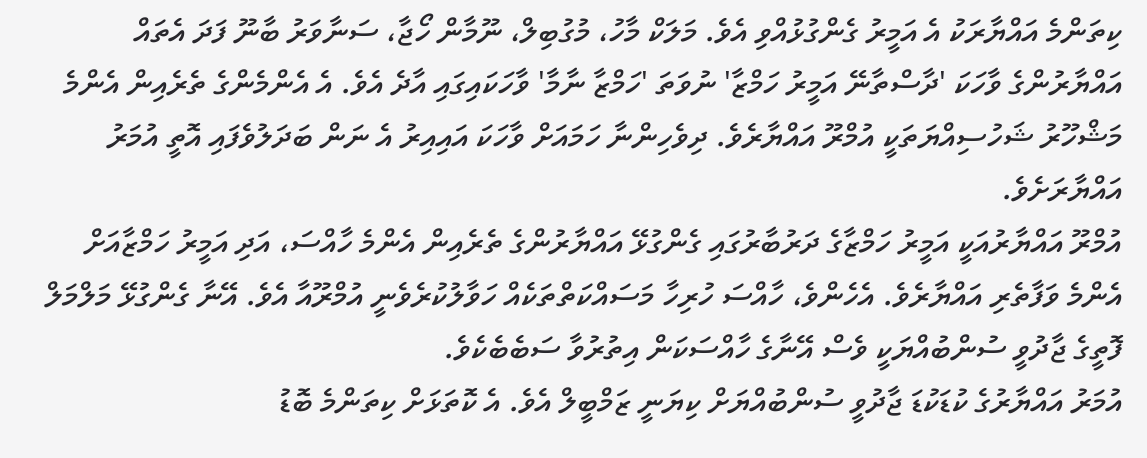ކިތަންމެ އައްޔާރަކު އެ އަމީރު ގެންގުޅުއްވި އެވެ. މަލަކް މާހު، މުގުބިލް، ނޫމާން ހޯޖާ، ސަނާވަރު ބާނޫ ފަދަ އެތައް އައްޔާރުންގެ ވާހަކަ 'ދާސްތާނޭ އަމީރު ހަމްޒާ' ނުވަތަ 'ހަމްޒާ ނާމާ' ވާހަކައިގައި އާދެ އެވެ. އެ އެންމެންގެ ތެރެއިން އެންމެ މަޝްހޫރު ޝަހުސިއްޔަތަކީ އުމްރޫ އައްޔާރެވެ. ދިވެހިންނާ ހަމައަށް ވާހަކަ އައިއިރު އެ ނަން ބަދަލުވެފައި އޮތީ އުމަރު އައްޔާރަށެވެ.
އުމްރޫ އައްޔާރުއަކީ އަމީރު ހަމްޒާގެ ދަރުބާރުގައި ގެންގުޅޭ އައްޔާރުންގެ ތެރެއިން އެންމެ ހާއްސަ، އަދި އަމީރު ހަމްޒާއަށް އެންމެ ވަފާތެރި އައްޔާރެވެ. އެހެންވެ، ހާއްސަ ހުރިހާ މަސައްކަތްތަކެއް ހަވާލުކުރެވެނީ އުމްރޫއާ އެވެ. އޭނާ ގެންގުޅޭ މަލްމަލް ފޮތީގެ ޖާދުވީ ސުންބުއްޔަކީ ވެސް އޭނާގެ ހާއްސަކަން އިތުރުވާ ސަބެބެކެވެ.
އުމަރު އައްޔާރުގެ ކުޑަކުޑަ ޖާދުވީ ސުންބުއްޔަށް ކިޔަނީ ޒަމްބީލް އެވެ. އެ ކޮތަޅަށް ކިތަންމެ ބޮޑު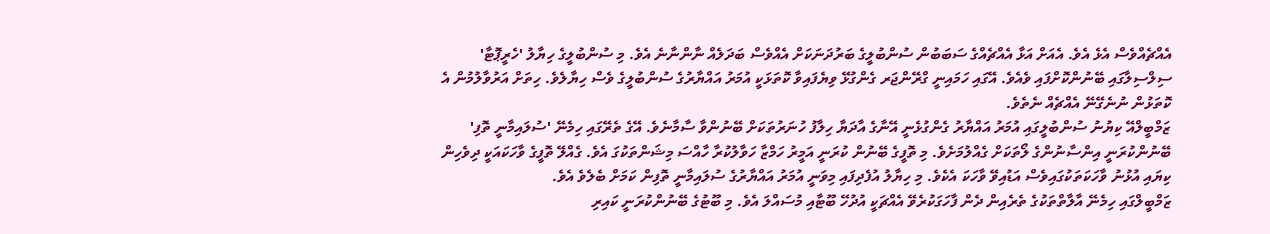އެއްޗެއްވެސް އެޅެ އެވެ. އެއަށް އަޅާ އެއްޗެއްގެ ސަބަބުން ސުންބުލީގެ ބަރުދަނަކަށް އެއްވެސް ބަދަލެއް ނާންނާނެ އެވެ. މި ސުންބުލީގެ ހިޔާލު 'ހެރީޕޮޓާ' ސިލްސިލާގައި ބޭނުންކޮށްފައި ވެއެވެ. އޭގައި ހަމައިނީ ގްރޭންޖަރ ގެންގުޅޭ ވިޔެފައިވާ ކޮތަޅަކީ އުމަރު އައްޔާރުގެ ސުންބުލީގެ ވެސް ހިޔާލެވެ. ހިތަށް އަރުވާލުމުން އެ ކޮތަޅުން ނުނެގޭނޭ އެއްޗެއް ނެތެވެ.
ޒަމްބީލްއޭ ކިޔުނު ސުންބުލީގައި އުމަރު އައްޔާރު ގެންގުޅެނީ އޭނާގެ އާދަޔާ ހިލާފު ހުނަރުތަކަށް ބޭނުންވާ ސާމާނެވެ. އޭގެ ތެރޭގައި ހިމެނޭ 'ސުލައިމާނީ ތޮފި' ބޭނުންކުރަނީ އިންސާނުންގެ ލޯތަކަށް ގެއްލުމަށެވެ. މި ތޮފީގެ ބޭނުން ކުރަނީ އަމީރު ހަމްޒާ ހަވާލުކުރާ ހާއްސަ މިޝަންތަކުގަ އެވެ. ގެއްލޭ ތޮފީގެ ވާހަކައަކީ ދިވެހިން ކިޔައި އުޅުނު ވާހަކަތަކުގައިވެސް އަޑުއިވޭ ވާހަކަ އެކެވެ. މި ހިޔާލު އުފެދިފައި މިވަނީ އުމަރު އައްޔާރުގެ ސުލައިމާނީ ތޮފިން ކަމަށް ބެލެވެ އެވެ.
ޒަމްބީލްގައި ހިމެނޭ އާލާތްތަކުގެ ތެރެއިން ދެން ފާހަގަކުރެވޭ އެއްޗަކީ އުދުހޭ ބޫޓާއި މުސައްލަ އެވެ. މި ބޫޓުގެ ބޭނުންކުރަނީ ކައިރި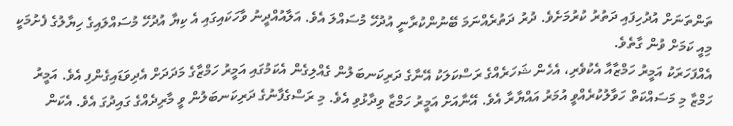ތަންތަނަށް އުދުހިފައި ދަތުރު ކުރުމަށެވެ. ދުރު ދަތުރެއްނަމަ ބޭނުންކުރާނީ އުދުހޭ މުސައްލަ އެވެ. އަލާއުއްދީނު ވާހަކައިގައި އެ ކިޔާ އުދުހޭ މުސައްލައިގެ ހިޔާލުގެ ފެށުމަކީ މިއީ ކަމަށް ވުން ގާތެވެ.
އެއްފަހަރަކު އަމީރު ހަމްޒާއާ އެކުވެރި، އެހެން ޝަހަރެއްގެ ރަސްކަލަކު އޭނާގެ ދަރިކަނބަލުން ގެއްލިގެން އެކަމުގައި އަމީރު ހަމްޒާގެ މަދަދަށް އެދިވަޑައިގެންފި އެވެ. އަމީރު ހަމްޒާ މި މަސައްކަތް ހަވާލުކުރެއްވީ އުމަރު އައްޔާރާ އެވެ. އޭނާއަށް އަމީރު ހަމްޒާ ވިދާޅުވި އެވެ. މި ރަސްގެފާނުގެ ދަރިކަނބަލުން ވީ މާރިދެއްގެ ގައިދުގަ އެވެ. އެކަން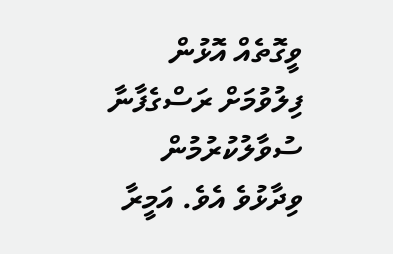ވީގޮތެއް އޮޅުން ފިލުވުމަށް ރަސްގެފާނާ ސުވާލުކުރުމުން ވިދާޅުވެ އެވެ. އަމީރާ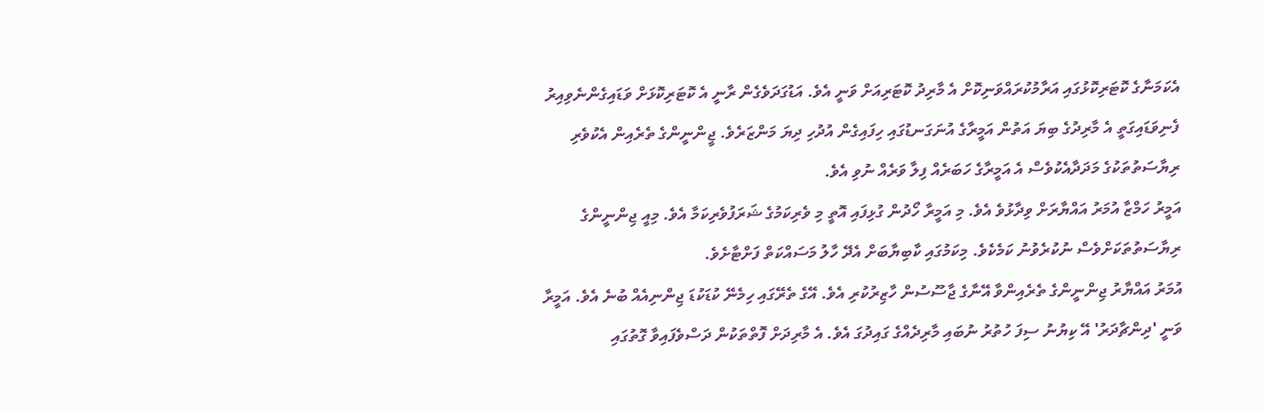އެކަމަނާގެ ކޮޓަރިކޮޅުގައި އަރާމުކުރައްވަނިކޮށް އެ މާރިދު ކޮޓަރިއަށް ވަނީ އެވެ. އަޑުގަދަވެގެން ރާނީ އެ ކޮޓަރިކޮޅަށް ވަޑައިގެންނެވިއިރު ފެނިވަޑައިގަތީ އެ މާރިދުގެ ބިޔަ އަތުން އަމީރާގެ އުނަގަނޑުގައި ހިފައިގެން އުދުހި ދިޔަ މަންޒަރެވެ. ޖީންނީންގެ ތެރެއިން އެކުވެރި ރިޔާސަތުތަކުގެ މަދަދާއެކުވެސް އެ އަމީރާގެ ހަބަރެއް ފިލާ ވަރެއް ނުވި އެވެ.
އަމީރު ހަމްޒާ އުމަރު އައްޔާރަށް ވިދާޅުވެ އެވެ. މި އަމީރާ ހޯދުން ގުޅިފައި އޮތީ މި ވެރިކަމުގެ ޝަރަފުވެރިކަމާ އެވެ. މިއީ ޖިންނީންގެ ރިޔާސަތުތަކަށްވެސް ނުކުރެވުނު ކަމެކެވެ. މިކަމުގައި ކާބިޔާބަށް އެދޭ ހާލު މަސައްކަތް ފަށްޓާށެވެ.
އުމަރު އައްޔާރު ޖިންނީންގެ ތެރެއިންވާ އޭނާގެ ޖާސޫސުން ހާޒިރުކުރި އެވެ. އޭގެ ތެރޭގައި ހިމެނޭ ކުޑަކުޑަ ޖިންނިއެއް ބުނެ އެވެ. އަމީރާ ވަނީ 'ދިންޗާދަރު' އޭ ކިޔުނު ސިފަ ހުތުރު ނުބައި މާރިދެއްގެ ގައިދުގަ އެވެ. އެ މާރިދަށް ފޮތްތަކުން ދަސްވެފައިވާ ގޮތުގައި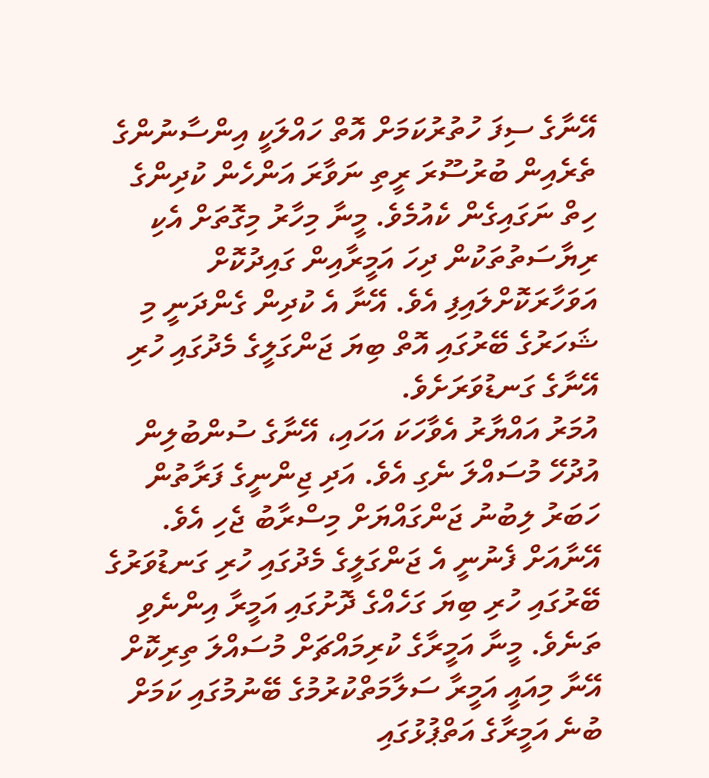އޭނާގެ ސިފަ ހުތުރުކަމަށް އޮތް ހައްލަކީ އިންސާނުންގެ ތެރެއިން ބުރުސޫރަ ރީތި ނަވާރަ އަންހެން ކުދިންގެ ހިތް ނަގައިގެން ކެއުމެވެ. މީނާ މިހާރު މިގޮތަށް އެކި ރިޔާސަތުތަކުން ދިހަ އަމީރާއިން ގައިދުކޮށް އަވަހާރަކޮށްލައިފި އެވެ. އޭނާ އެ ކުދިން ގެންދަނީ މި ޝަހަރުގެ ބޭރުގައި އޮތް ބިޔަ ޖަންގަލީގެ މެދުގައި ހުރި އޭނާގެ ގަނޑުވަރަށެވެ.
އުމަރު އައްޔާރު އެވާހަކަ އަހައި، އޭނާގެ ސުންބުލިން އުދުހޭ މުސައްލަ ނެގި އެވެ. އަދި ޖިންނީގެ ފަރާތުން ހަބަރު ލިބުނު ޖަންގައްޔަށް މިސްރާބު ޖެހި އެވެ. އޭނާއަށް ފެނުނީ އެ ޖަންގަލީގެ މެދުގައި ހުރި ގަނޑުވަރުގެ ބޭރުގައި ހުރި ބިޔަ ގަހެއްގެ ދޮށުގައި އަމީރާ އިންނެވި ތަނެވެ. މީނާ އަމީރާގެ ކުރިމައްޗަށް މުސައްލަ ތިރިކޮށް އޭނާ މިއައީ އަމީރާ ސަލާމަތްކުރުމުގެ ބޭނުމުގައި ކަމަށް ބުނެ އަމީރާގެ އަތްޕުޅުގައި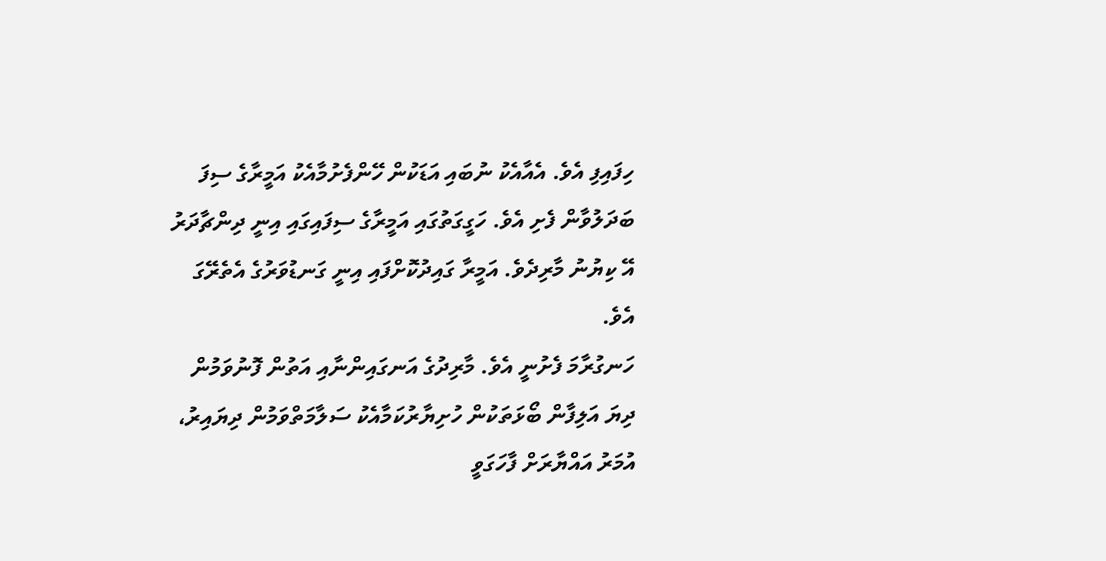ހިފައިފި އެވެ. އެއާއެކު ނުބައި އަޑަކުން ހޭންފެށުމާއެކު އަމީރާގެ ސިފަ ބަދަލުވާން ފެށި އެވެ. ހަގީގަތުގައި އަމީރާގެ ސިފައިގައި އިނީ ދިންޗާދަރު އޭ ކިޔުނު މާރިދެވެ. އަމީރާ ގައިދުކޮށްފައި އިނީ ގަނޑުވަރުގެ އެތެރޭގަ އެވެ.
ހަނގުރާމަ ފެށުނީ އެވެ. މާރިދުގެ އަނގައިންނާއި އަތުން ފޮނުވަމުން ދިޔަ އަލިފާން ބޯޅަތަކުން ހުށިޔާރުކަމާއެކު ސަލާމަތްވަމުން ދިޔައިރު، އުމަރު އައްޔާރަށް ފާހަގަވީ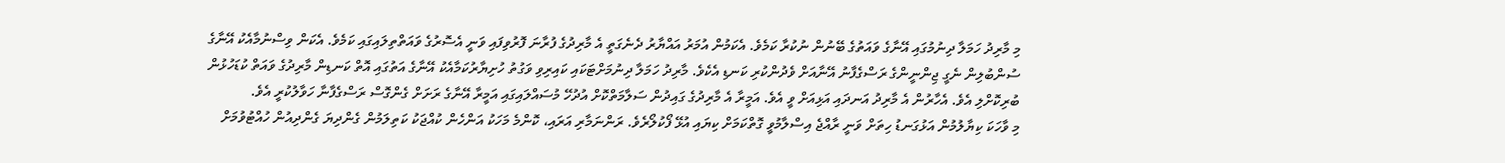މި މާރިދު ހަމަލާ ދިނުމުގައި އޭނާގެ ވައަތުގެ ބޭނުން ނުކުރާ ކަމެވެ. އެކަމުން އުމަރު އައްޔާރު ދެނެގަތީ އެ މާރިދުގެ ފުރާނަ ފޮރުވިފައި ވަނީ އެސޮރުގެ ވައަތްތިލައިގައި ކަމެވެ. އެކަން ވިސްނުމާއެކު އޭނާގެ ސުންބުލިން ނެގީ ޖިންނީންގެ ރަސްގެފާނު އޭނާއަށް ވެދުންކުރި ކަނޑި އެކެވެ. މާރިދު ހަމަލާ ދިނުމަށްޓަކައި ކައިރިވި ވަގުތު ހުށިޔާރުކަމާއެކު އޭނާގެ އަތުގައި އޮތް ކަނޑިން މާރިދުގެ ވައަތް ކުޑަހުޅުން ބުރިކޮށްލި އެވެ. އެހާރުން އެ މާރިދު އަނދައި އަޅިއަށް ވީ އެވެ. އަމީރާ އެ މާރިދުގެ ގައިދުން ސަލާމަތްކޮށް އުދުހޭ މުސައްލައިގައި އަމީރާ އޭނާގެ ރަށަށް ގެންގޮސް ރަސްގެފާނާ ހަވާލުކުރީ އެވެ.
މި ވާހަކަ ކިޔާލުމުން އަޅުގަނޑު ހިތަށް ވަނީ ރާއްޖެ އިސްލާމުވީ ގޮތްކަމަށް ކިޔައި އުޅޭ ފޯކުލޯރެވެ. ރަންނަމާރި އަރައި، ކޮންމެ މަހަކު އަންހެން ކުއްޖަކު ކަތިލަމުން ގެންދިޔަ ގެންދިއުން ހުއްޓުވުމަށް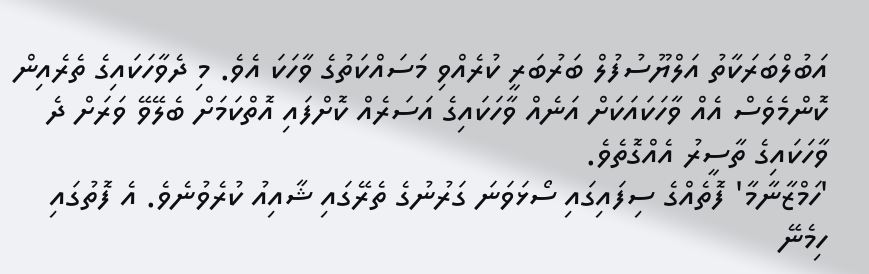އަބުލްބަރަކާތު އަލްޔޫސުފުލް ބަރުބަރީ ކުރެއްވި މަސައްކަތުގެ ވާހަކަ އެވެ. މި ދެވާހަކައިގެ ތެރެއިން ކޮންމެވެސް އެއް ވާހަކައަކަށް އަނެއް ވާހަކައިގެ އަސަރެއް ކޮށްފައި އޮތްކަމަށް ބެލޭވޭ ވަރަށް ދެ ވާހަކައިގެ ތާސީރު އެއްގޮތެވެ.
'ހަމްޒާނާމާ' ފޮތެއްގެ ސިފައިގައި ސޯޅަވަނަ ގަރުނުގެ ތެރޭގައި ޝާއިއު ކުރެވުނެވެ. އެ ފޮތުގައި ހިމެނޭ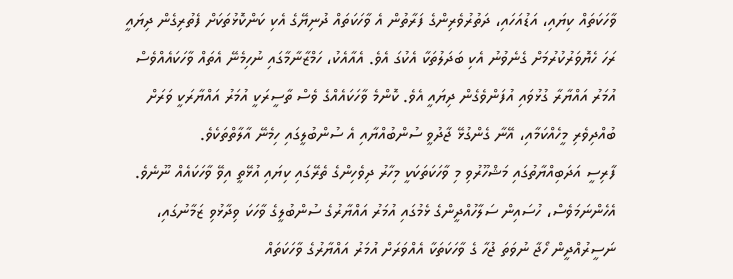ވާހަކަތައް ކިޔައި، އަޑުއަހައި، ދަތުރުވެރިންގެ ފަރާތުން އެ ވާހަކަތައް ދުނިޔޭގެ އެކި ކަންކޮޅުތަކަށް ފެތުރިގެން ދިޔައީ ރަހަ ހެޔޮވަރުކުރުމަށް ގެނެވުނު އެކި ބަދަލުތަކާ އެކުގަ އެވެ. އެއާއެކު، ހަމްޒާނާމާގައި ނުހިމެނޭ އެތައް ވާހަކައެއްވެސް އުމަރު އައްޔާރާ ގުޅުވައި އުފަންވެގެން ދިޔައީ އެވެ. ކޮންމެ ވާހަކައެއްގެ ވެސް ތާސީރަކީ އުމަރު އައްޔާރަކީ ވަރަށް ބުއްދިވެރި މީހެއްކަމާއި، އޭނާ ގެންގުޅޭ ޖާދުވީ ސުންބުއްޔާއި އެ ސުންބުލީގައި ހިމެނޭ އާލާތްތަކެވެ.
ފާރިސީ އަދަބިއްޔާތުގައި މަޝްހޫރުވި މި ވާހަކަތަކަކީ މިހާރު ދިވެހިންގެ ތެރޭގައި ކިޔައި އުޅޭތީ އިވޭ ވާހަކައެއް ނޫނެވެ. އެހެންނަމަވެސް، ހުސައިން ސަލާހުއްދީންގެ ޅެމުގައި އުމަރު އައްޔާރުގެ ސުންބުލީގެ ވާހަކަ ވިދާޅުވި ޒަމާނުގައި، ނަސީރުއްދީން ހޯޖާ ނުވަތަ ޖުހާ ގެ ވާހަކަތަކާ އެއްވަރަށް އުމަރު އައްޔާރުގެ ވާހަކަތައް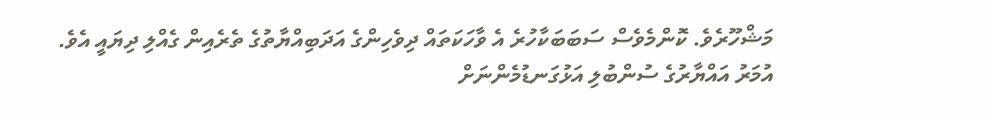މަޝްހޫރެވެ. ކޮންމެވެސް ސަބަބަކާހުރެ އެ ވާހަކަތައް ދިވެހިންގެ އަދަބިއްޔާތުގެ ތެރެއިން ގެއްލި ދިޔައީ އެވެ.
އުމަރު އައްޔާރުގެ ސުންބުލި އަޅުގަނޑުމެންނަށް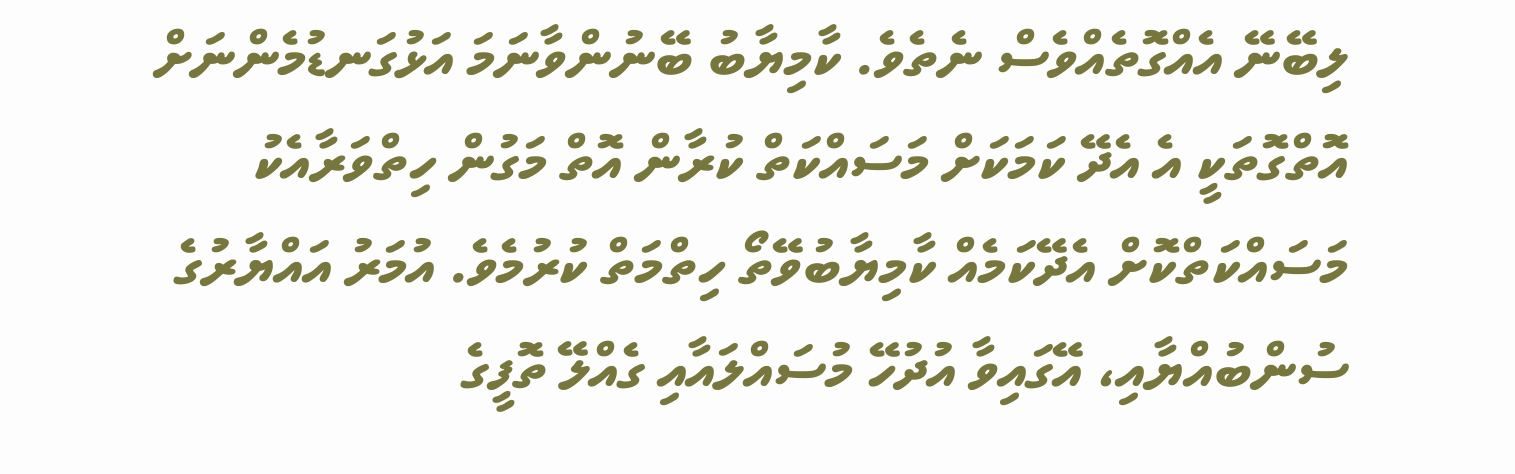ލިބޭނޭ އެއްގޮތެއްވެސް ނެތެވެ. ކާމިޔާބު ބޭނުންވާނަމަ އަޅުގަނޑުމެންނަށް އޮތްގޮތަކީ އެ އެދޭ ކަމަކަށް މަސައްކަތް ކުރާން އޮތް މަގުން ހިތްވަރާއެކު މަސައްކަތްކޮށް އެދޭކަމެއް ކާމިޔާބުވޭތޯ ހިތްމަތް ކުރުމެވެ. އުމަރު އައްޔާރުގެ ސުންބުއްޔާއި، އޭގައިވާ އުދުހޭ މުސައްލައާއި ގެއްލޭ ތޮފީގެ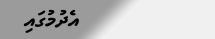އެދުމުގައި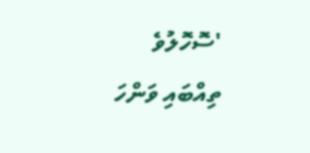'ސޮހޮލުވެ ތިއްބައި ވަންހަ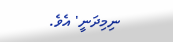ނިމިދަނީ' އެވެ.